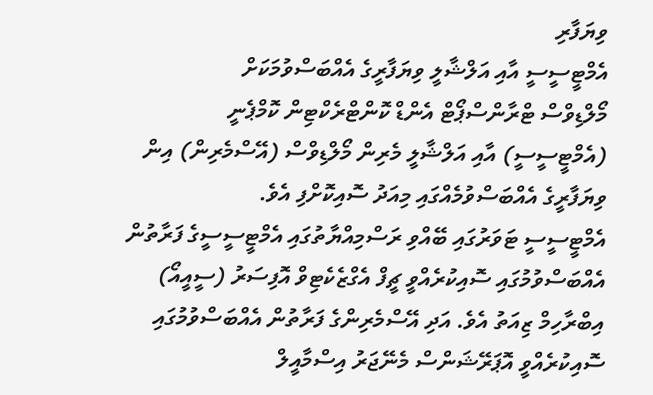ވިޔަފާރި
އެމްޓީސީސީ އާއި އަލްޝާލީ ވިޔަފާރީގެ އެއްބަސްވުމަކަށް
މޯލްޑިވްސް ޓްރާންސްޕޯޓް އެންޑް ކޮންޓްރެކްޓިން ކޮމްޕެނީ (އެމްޓީސީސީ) އާއި އަލްޝާލީ މެރިން މޯލްޑިވްސް (އޭސްމެރިން) އިން ވިޔަފާރީގެ އެއްބަސްވުމެއްގައި މިއަދު ސޮއިކޮށްފި އެވެ.
އެމްޓީސީސީ ޓަވަރުގައި ބޭއްވި ރަސްމިއްޔާތުގައި އެމްޓީސީސީގެ ފަރާތުން އެއްބަސްވުމުގައި ސޮއިކުރެއްވީ ޗީފް އެގްޒެކެޓިވް އޮފިސަރު (ސީއީއޯ) އިބްރާހިމް ޒިއަތު އެވެ. އަދި އޭސްމެރިންގެ ފަރާތުން އެއްބަސްވުމުގައި ސޮއިކުރެއްވީ އޮޕަރޭޝަންސް މެނޭޖަރު އިސްމާއީލް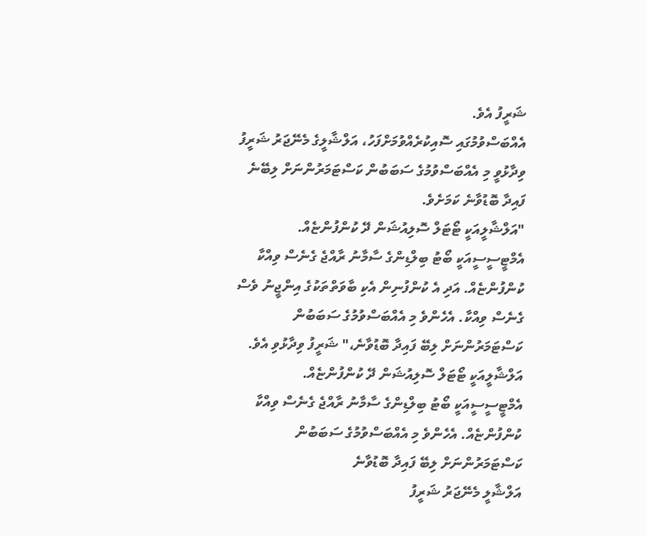ޝަރީފު އެވެ.
އެއްބަސްވުމުގައި ސޮއިކުރެއްވުމަށްފަހު، އަލްޝާލީގެ މެނޭޖަރު ޝަރީފު ވިދާޅުވީ މި އެއްބަސްވުމުގެ ސަބަބުން ކަސްޓަމަރުންނަށް ލިބޭނެ ފައިދާ ބޮޑުވާނެ ކަމަށެވެ.
"އަލްޝާލީއަކީ ޓޯޓަލް ސޮލިއުޝަން ދޭ ކުންފުންޏެއް. އެމްޓީސީސީއަކީ ބޯޓު ބިލްޑިންގެ ސާމާނު ރާއްޖެ ގެނެސް ވިއްކާ ކުންފުންޏެއް. އަދި އެ ކުންފުނިން އެކި ބާވަތްތަކުގެ އިންޖީނު ވެސް ގެނެސް ވިއްކާ. އެހެންވެ މި އެއްބަސްވުމުގެ ސަބަބުން ކަސްޓަމަރުންނަށް ލިބޭ ފައިދާ ބޮޑުވާނެ،" ޝަރީފު ވިދާޅުވި އެވެ.
އަލްޝާލީއަކީ ޓޯޓަލް ސޮލިއުޝަން ދޭ ކުންފުންޏެއް. އެމްޓީސީސީއަކީ ބޯޓު ބިލްޑިންގެ ސާމާނު ރާއްޖެ ގެނެސް ވިއްކާ ކުންފުންޏެއް. އެހެންވެ މި އެއްބަސްވުމުގެ ސަބަބުން ކަސްޓަމަރުންނަށް ލިބޭ ފައިދާ ބޮޑުވާނެ
އަލްޝާލީ މެނޭޖަރު ޝަރީފު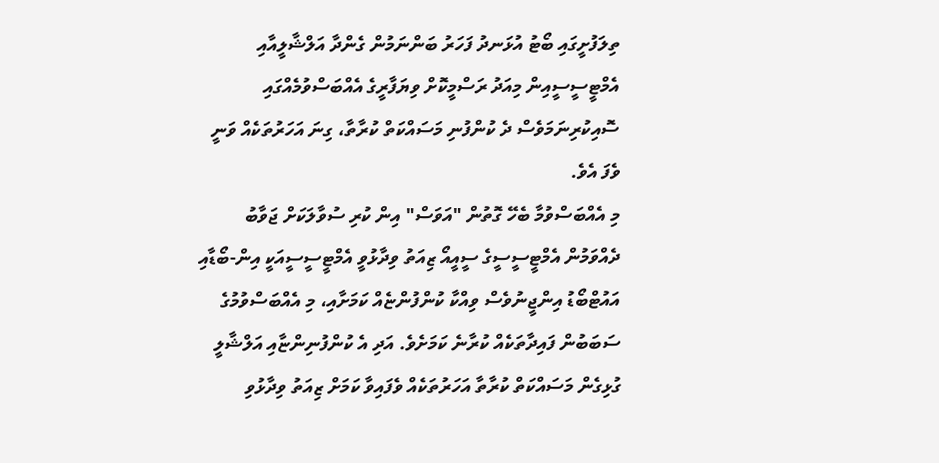ތިލަފުށީގައި ބޯޓު އުޅަނދު ފަހަރު ބަންނަމުން ގެންދާ އަލްޝާލީއާއި އެމްޓީސީސީއިން މިއަދު ރަސްމީކޮށް ވިޔަފާރީގެ އެއްބަސްވުމެއްގައި ސޮއިކުރިނަމަވެސް ދެ ކުންފުނި މަސައްކަތް ކުރާތާ، ގިނަ އަހަރުތަކެއް ވަނީ ވެފަ އެވެ.
މި އެއްބަސްވުމާ ބެހޭ ގޮތުން "އަވަސް" އިން ކުރި ސުވާލަކަށް ޖަވާބު ދެއްވަމުން އެމްޓީސީސީގެ ސީއީއޯ ޒިއަތު ވިދާޅުވީ އެމްޓީސީސީއަކީ އިން-ބޯޑާއި އައުޓްބޯޑު އިންޖީނުވެސް ވިއްކާ ކުންފުންޏެއް ކަމަށާއި، މި އެއްބަސްވުމުގެ ސަބަބުން ފައިދާތަކެއް ކުރާނެ ކަމަށެވެ. އަދި އެ ކުންފުނިންޏާއި އަލްޝާލީ ގުޅިގެން މަސައްކަތް ކުރާތާ އަހަރުތަކެއް ވެފައިވާ ކަމަށް ޒިއަތު ވިދާޅުވި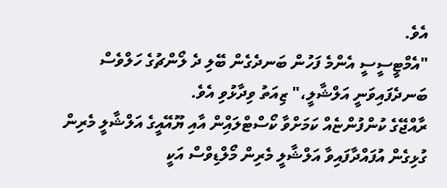އެވެ.
"އެމްޓީސީސީ އެންމެ ފަހުން ބަނދެގެން ބޭލި ދެ ލޯންޗުގެ ހަލްވެސް ބަނދެފައިވަނީ އަލްޝާލީ،" ޒިއަތު ވިދާޅުވި އެވެ.
ރާއްޖޭގެ ކުންފުންޏެއް ކަމަށްވާ ކޯސްޓްލައިްން އާއި ޔޫއޭއީގެ އަލްޝާލީ މެރިން ގުޅިގެން އުފައްދާފައިވާ އަލްޝާލީ މެރިން މޯލްޑިވްސް އަކީ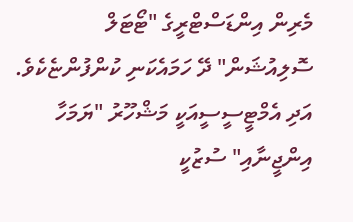މެރިން އިންޑަސްޓްރީގެ "ޓޯޓަލް ސޮލިއުޝަން" ދޭ ހަމައެކަނި ކުންފުންޏެކެވެ. އަދި އެމްޓީސީސީއަކީ މަޝްހޫރު "ޔަމަހާ އިންޖީނާއި" ސުޒުކީ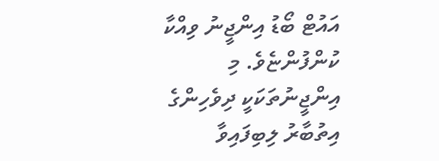އައުޓް ބޯޑު އިންޖީނު ވިއްކާ ކުންފުންޏެވެ. މި އިންޖީނުތަކަކީ ދިވެހިންގެ އިތުބާރު ލިބިފައިވާ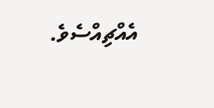އެއްޗިއްސެވެ.